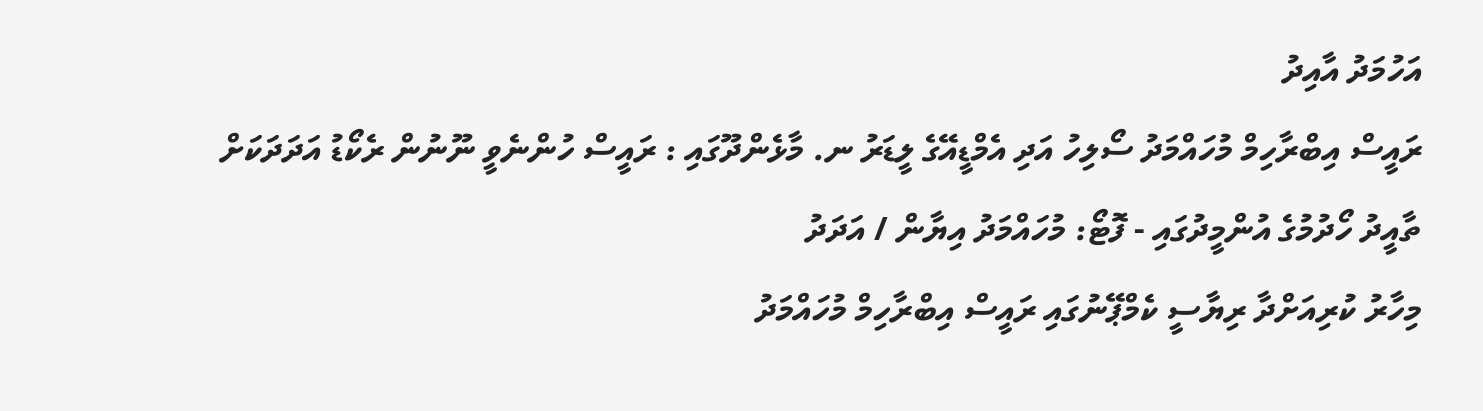އަހުމަދު އާއިދު
ރައީސް އިބްރާހިމް މުހައްމަދު ސޯލިހު އަދި އެމްޑީއޭގެ ލީޑަރު ނ. މާޅެންދޫގައި : ރައީސް ހުންނެވީ ނޫނުން ރެކޯޑު އަދަދަކަށް ތާއީދު ހޯދުމުގެ އުންމީދުގައި - ފޮޓޯ: މުހައްމަދު އިޔާން / އަދަދު
މިހާރު ކުރިއަށްދާ ރިޔާސީ ކެމްޕޭނުގައި ރައީސް އިބްރާހިމް މުހައްމަދު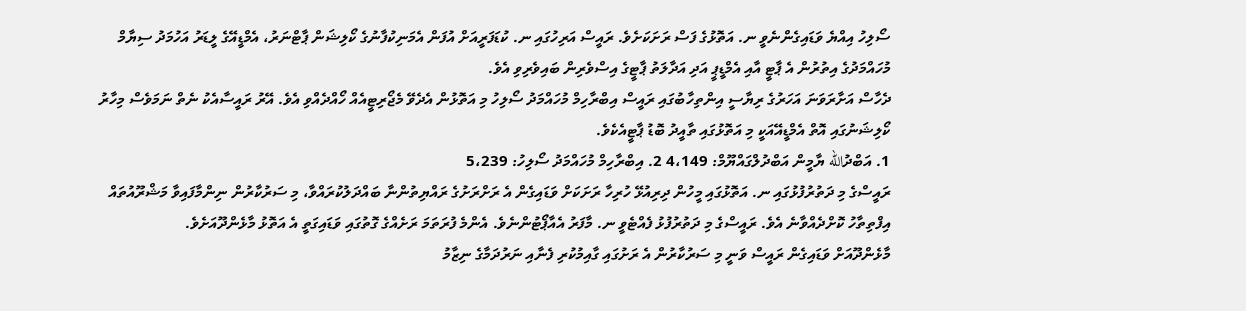ސޯލިހު އިއްޔެ ވަޑައިގެންނެވީ ނ. އަތޮޅުގެ ފަސް ރަށަކަށެވެ. ރައީސް އަރިހުގައި ނ. ކުޑަފަރީއަށް އުފަން އެމަނިކުފާނުގެ ކޯލިޝަން ޕާޓްނަރު، އެމްޑީއޭގެ ލީޑަރު އަހުމަދު ސިޔާމް މުހައްމަދުގެ އިތުރުން އެ ޕާޓީ އާއި އެމްޑީޕީ އަދި އަދާލަތު ޕާޓީގެ އިސްވެރިން ބައިވެރިވި އެވެ.
ދެހާސް އަށާރަވަނަ އަހަރުގެ ރިޔާސީ އިންތިހާބުގައި ރައީސް އިބްރާހިމް މުހައްމަދު ސޯލިހު މި އަތޮޅުން އެދެވޭ މެޖޯރިޓީއެއް ހޯއްދެއްވި އެވެ. އޭރު ރައީސާއެކު ނެތް ނަމަވެސް މިހާރު ކޯލިޝަނުގައި އޮތް އެމްޑީއޭއަކީ މި އަތޮޅުގައި ތާއީދު ބޮޑު ޕާޓީއެކެވެ.
1. އަބްދުالله ޔާމީން އަބްދުލްގައްޔޫމް: 4،149 2. އިބްރާހިމް މުހައްމަދު ސޯލިހު: 5،239
ރައީސްގެ މި ދަތުރުފުޅުގައި ނ. އަތޮޅުގައި މީހުން ދިރިއުޅޭ ހުރިހާ ރަށަކަށް ވަޑައިގެން އެ ރަށްރަށުގެ ރައްޔިތުންނާ ބައްދަލުކުރައްވާ، މި ސަރުކާރުން ނިންމާފައިވާ މަޝްރޫއުތައް އިފްތިތާހު ކޮށްދެއްވާނެ އެވެ. ރައީސްގެ މި ދަތުރުފުޅު ފެއްޓެވީ ނ. މާފަރު އެއާޕޯޓުންނެވެ. އެންމެ ފުރަތަމަ ރަށެއްގެ ގޮތުގައި ވަޑައިގަތީ އެ އަތޮޅު މާޅެންދޫއަށެވެ.
މާޅެންދޫއަށް ވަޑައިގެން ރައީސް ވަނީ މި ސަރުކާރުން އެ ރަށުގައި ގާއިމުކުރި ފެނާއި ނަރުދަމާގެ ނިޒާމު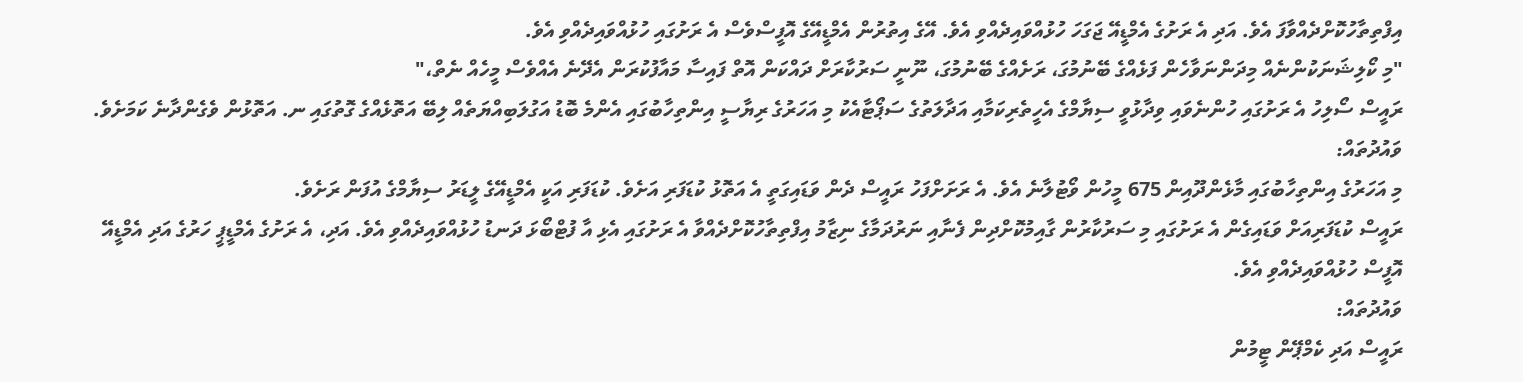އިފްތިތާހުކޮށްދެއްވާފަ އެވެ. އަދި އެ ރަށުގެ އެމްޑީއޭ ޖަގަހަ ހުޅުއްވައިދެއްވި އެވެ. އޭގެ އިތުރުން އެމްޑީއޭގެ އޮފީސްވެސް އެ ރަށުގައި ހުޅުއްވައިދެއްވި އެވެ.
"މި ކޯލިޝަނަކުންނެއް މިދަންނަވާހެން ފަޅެއްގެ ބޭނުމުގަ، ރަށެއްގެ ބޭނުމުގަ، ނޫނީ ސަރުކާރަށް ދައްކަން އޮތް ފައިސާ މައާފުކުރަން އެދޭނެ އެއްވެސް މީހެއް ނެތް،"
ރައީސް ސޯލިހު އެ ރަށުގައި ހުންނެވައި ވިދާޅުވީ ސިޔާމްގެ އެހީތެރިކަމާއި އަދާލަތުގެ ސަޕޯޓާއެކު މި އަހަރުގެ ރިޔާސީ އިންތިހާބުގައި އެންމެ ބޮޑު އަގުލަބިއްޔަތެއް ލިބޭ އަތޮޅެއްގެ ގޮތުގައި ނ. އަތޮޅުން ވެގެންދާނެ ކަމަށެވެ.
ވައުދުތައް:
މި އަހަރުގެ އިންތިހާބުގައި މާޅެންދޫއިން 675 މީހުން ވޯޓުލާނެ އެވެ. އެ ރަށަށްފަހު ރައީސް ދެން ވަޑައިގަތީ އެ އަތޮޅު ކުޑަފަރި އަށެވެ. ކުޑަފަރި އަކީ އެމްޑީއޭގެ ލީޑަރު ސިޔާމްގެ އުފަން ރަށެވެ.
ރައީސް ކުޑަފަރިއަށް ވަޑައިގެން އެ ރަށުގައި މި ސަރުކާރުން ގާއިމުކޮށްދިން ފެނާއި ނަރުދަމާގެ ނިޒާމު އިފްތިތާހުކޮށްދެއްވާ އެ ރަށުގައި އެޅި އާ ފުޓްބޯޅަ ދަނޑު ހުޅުއްވައިދެއްވި އެވެ. އަދި، އެ ރަށުގެ އެމްޑީޕީ ހަރުގެ އަދި އެމްޑީއޭ އޮފީސް ހުޅުއްވައިދެއްވި އެވެ.
ވައުދުތައް:
ރައީސް އަދި ކެމްޕޭން ޓީމުން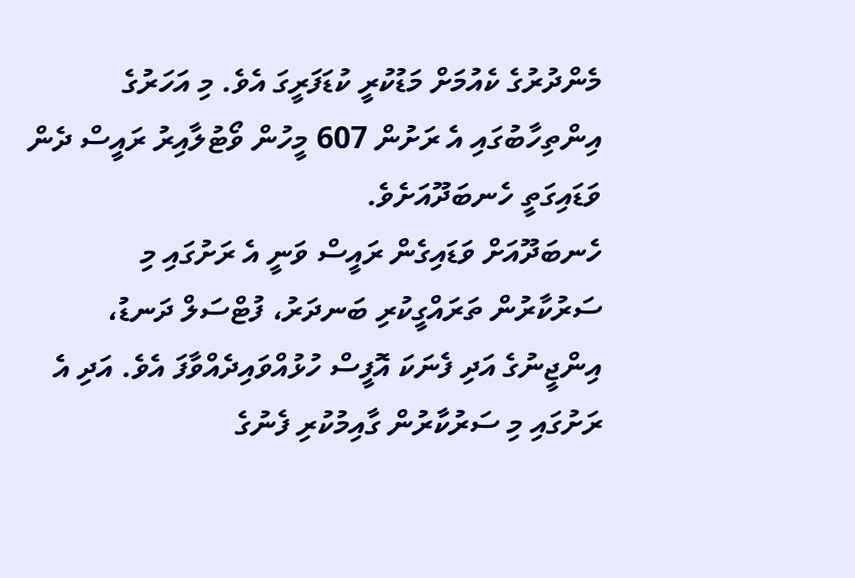މެންދުރުގެ ކެއުމަށް މަޑުކުރީ ކުޑަފަރީގަ އެވެ. މި އަހަރުގެ އިންތިހާބުގައި އެ ރަށުން 607 މީހުން ވޯޓުލާއިރު ރައީސް ދެން ވަޑައިގަތީ ހެނބަދޫއަށެވެ.
ހެނބަދޫއަށް ވަޑައިގެން ރައީސް ވަނީ އެ ރަށުގައި މި ސަރުކާރުން ތަރައްގީކުރި ބަނދަރު، ފުޓްސަލް ދަނޑު، އިންޖީނުގެ އަދި ފެނަކަ އޮފީސް ހުޅުއްވައިދެއްވާފަ އެވެ. އަދި އެ ރަށުގައި މި ސަރުކާރުން ގާއިމުކުރި ފެނުގެ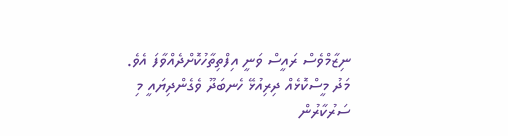ނިޒާމްވެސް ރައީސް ވަނީ އިފްތިތާހުކޮށްދެއްވާފަ އެވެ.
މަދު މީސްކޮޅެއް ދިރިއުޅޭ ހެނބަދޫ ވެގެންދިޔައީ މި ސަރުކާރުން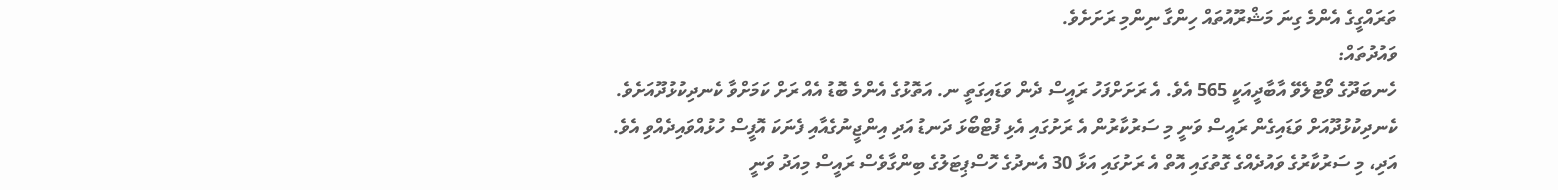ތަރައްގީގެ އެންމެ ގިނަ މަޝްރޫއުތައް ހިންގާ ނިންމި ރަށަށެވެ.
ވައުދުތައް:
ހެނބަދޫގެ ވޯޓުލެވޭ އާބާދީއަކީ 565 އެވެ. އެ ރަށަށްފަހު ރައީސް ދެން ވަޑައިގަތީ ނ. އަތޮޅުގެ އެންމެ ބޮޑު އެއް ރަށް ކަމަށްވާ ކެނދިކުޅުދޫއަށެވެ.
ކެނދިކުޅުދޫއަށް ވަޑައިގެން ރައީސް ވަނީ މި ސަރުކާރުން އެ ރަށުގައި އެޅި ފުޓްބޯޅަ ދަނޑު އަދި އިންޖީނުގެއާއި ފެނަކަ އޮފީސް ހުޅުއްވައިދެއްވި އެވެ.
އަދި، މި ސަރުކާރުގެ ވައުދެއްގެ ގޮތުގައި އޮތް އެ ރަށުގައި އަޅާ 30 އެނދުގެ ހޮސްޕިޓަލުގެ ބިންގާވެސް ރައީސް މިއަދު ވަނީ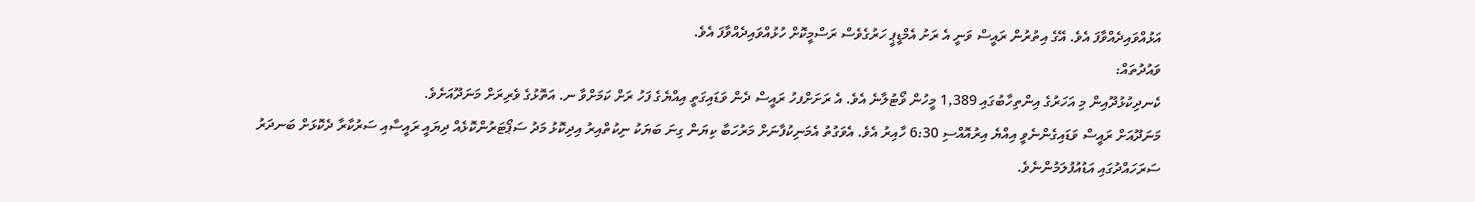އަޅުއްވައިދެއްވާފަ އެވެ. އޭގެ އިތުރުން ރައީސް ވަނީ އެ ރަށު އެމްޑީޕީ ހަރުގެވެސް ރަސްމީކޮށް ހުޅުއްވައިދެއްވާފަ އެވެ.
ވައުދުތައް:
ކެނދިކުޅުދޫއިން މި އަހަރުގެ އިންތިހާބުގައި 1,389 މީހުން ވޯޓުލާނެ އެވެ. އެ ރަށަށްފހު ރައީސް ދެން ވަޑައިގަތީ އިއްޔެގެ ފަހު ރަށް ކަމަށްވާ ނ. އަތޮޅުގެ ވެރިރަށް މަނަދޫއަށެވެ.
މަނަދޫއަށް ރައީސް ވަޑައިގެންނެވީ އިއްޔެ އިރުއޮއްސި 6:30 ހާއިރު އެވެ. އެވަގުތު އެމަނިކުފާނަށް މަރުހަބާ ކިޔަން ގިނަ ބަޔަކު ނިކުތްއިރު އިދިކޮޅު މަދު ސަޕޯޓަރުންކޮޅެއް ދިޔައީ ރައީސާއި ސަރުކާރާ ދެކޮޅަށް ބަނދަރު ސަރަހައްދުގައި އަޑުއުފުލަމުންނެވެ.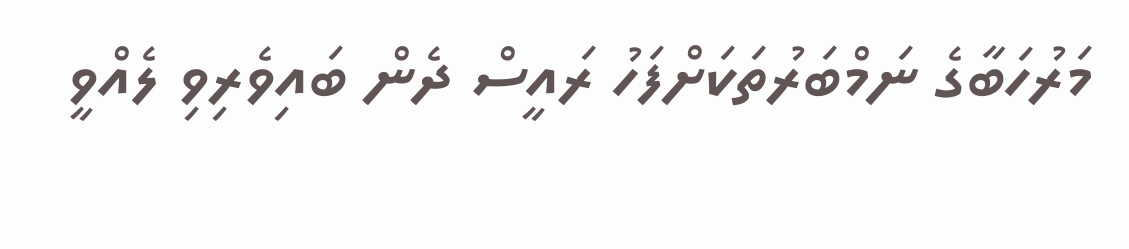މަރުހަބާގެ ނަމްބަރުތަކަށްފަހު ރައީސް ދެން ބައިވެރިވި ލެއްވީ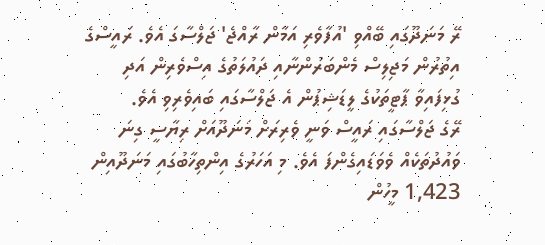ރޭ މަނަދޫގައި ބޭއްވި 'އުފާވެރި އަމާން ރާއްޖެ' ޖަލްސާގަ އެވެ. ރައީސްގެ އިތުރުން މަޖިލިސް މެންބަރުންނާއި ދައުލަތުގެ އިސްވެރިން އަދި ގުޅިފައިވާ ޕާޓީތަކުގެ ލީޑަޝިޕުން އެ ޖަލްސާގައި ބައިވެރިވި އެވެ.
ރޭގެ ޖަލްސާގައި ރައީސް ވަނީ ވެރިރަށް މަނަދޫއަށް ރިޔާސީ ގިނަ ވައުދުތަކެއް ވެވަޑައިގެންފަ އެވެ. މި އަހަރުގެ އިންތިހާބުގައި މަނަދޫއިން 1,423 މީހުން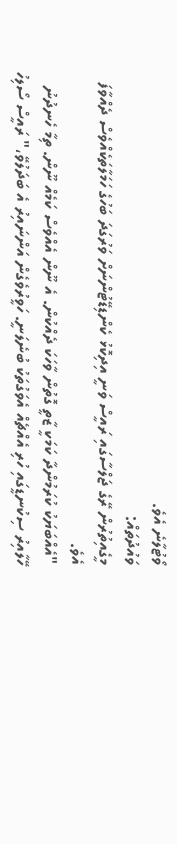ވޯޓުލާނެ އެވެ.
ވައުދުތައް:
މީގެއިތުރުން ރޭގެ ޖަލްސާގައި ރައީސް ވަނީ އިދިކޮޅު ކެންޑިޑޭޓުންނަށް ވަރުގަދަ ބަހުގެ ހަމަލާތަކެއްވެސް ދެއްވާފަ އެވެ.
"އެއްބަޔަކު ކުރަމުންދާ ކަމަކީ ޒާތީ ގޮތުން ވާހަކަ ދެއްކުން. އެ ނޫން އެއްވެސް ކަމެއް ނޫން. ތިމާ ހެނދުނު ހޭލާއިރު ސިކުނޑީގައި ހުރި އެއްޗެއް އެވަގުތަކު ބުނެލަނީ. ހަވީރުވެގެން އަންނައިރު އެ ބަދަލުވޭ،" ރައީސް ސޯލިހު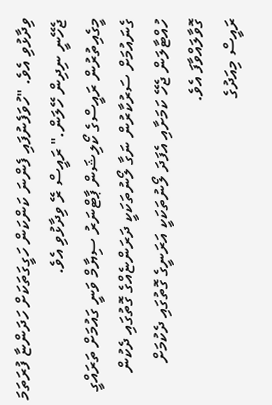ވިދާޅުވި އެވެ. "ހުވަފެނުފައި ފެންނަ ކަންކަން ހަގީގަތަކަށް ހަދަންޏާ ފުރަތަމަ ޖެހޭނީ ނިދިން ހޭލަން." ރައީސް ރޭ ވިދާޅުވި އެވެ.
މީގެއިތުރުން ރައީސްގެ ކޯލިޝަން ޕާޓްނަރު ސިޔާމް ވަނީ ގައުމަށް ތަރައްގީ ގެނައުމަށް ސަރުކާރުން ނަގާ ލޯނުތަކަކީ ދަރަންޏެއްގެ ގޮތުގައި ދެކުން ހުއްޓާލަން ޖެހޭ ކަމަށާއި އެފަދަ ލޯނުތަކަކީ އަރަނީގެ ގޮތުގައި ދެކުމަށް ގޮވާލައްވާފަ އެވެ.
ރައީސް މިއަދުގެ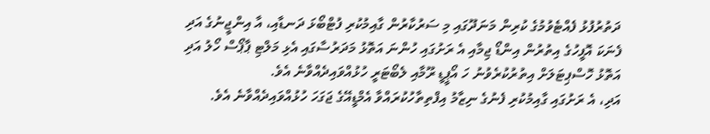ދަތުރުފުޅު ފެއްޓެވުމުގެ ކުރިން މަނަދޫގައި މި ސަރުކާރުން ގާއިމުކުރި ފުޓްބޯޅަ ދަނޑާއި، އާ އިންޖީނުގެ އަދި ފެނަކަ އޮފީހުގެ އިތުރުން އިންޑޯ ޖިމާއި އެ ރަށުގައި ހުންނަ އަތޮޅު މަދަރުސާގައި އެޅި މަލްޓި ޕާޕޯސް ހޯލު އަދި އަތޮޅު ހޮސްޕިޓަލަށް އިތުރުކުރެވުނު ހަ އޯޕީޑީ ރޫމާއި ލެބޯޓަރީ ހުޅުއްވައިދެއްވާނެ އެވެ.
އަދި، އެ ރަށުގައި ގާއިމުކުރި ފެނުގެ ނިޒާމު އިފްތިތާހުކުރައްވާ އެމްޑީއޭގެ ޖަގަހަ ހުޅުއްވައިދެއްވާނެ އެވެ.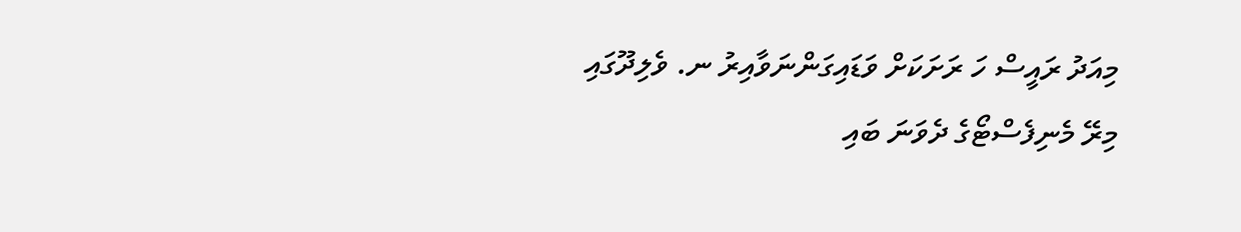މިއަދު ރައީސް ހަ ރަށަކަށް ވަޑައިގަންނަވާއިރު ނ. ވެލިދޫގައި މިރޭ މެނިފެސްޓޯގެ ދެވަނަ ބައި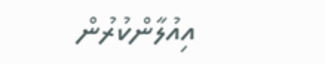އިއުލާންކުރުން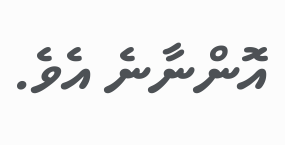އޮންނާނެ އެވެ.